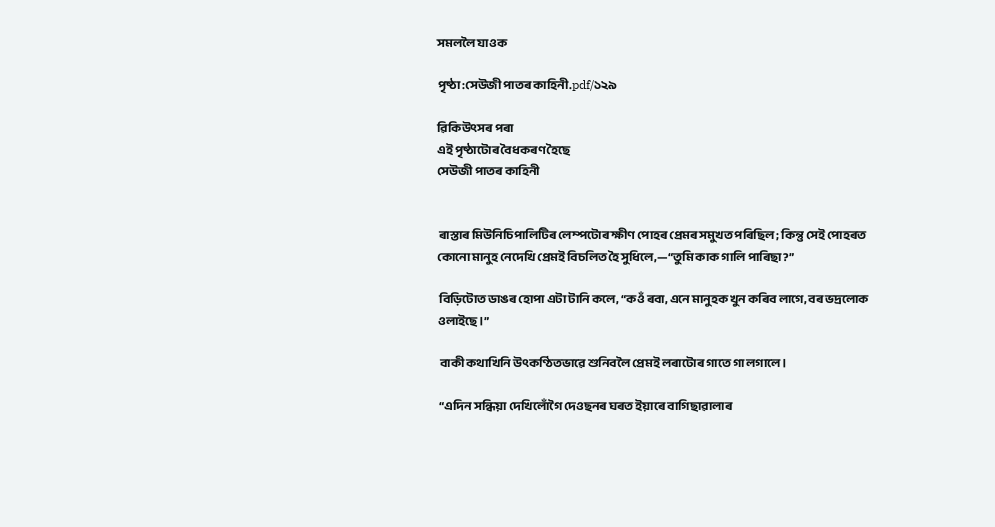সমললৈ যাওক

পৃষ্ঠা:সেউজী পাতৰ কাহিনী.pdf/১২৯

ৱিকিউৎসৰ পৰা
এই পৃষ্ঠাটোৰ বৈধকৰণ হৈছে
সেউজী পাতৰ কাহিনী


 ৰাস্তাৰ মিউনিচিপালিটিৰ লেম্পটোৰ ক্ষীণ পোহৰ প্ৰেমৰ সমুখত পৰিছিল; কিন্তু সেই পোহৰত কোনো মানুহ নেদেখি প্ৰেমই বিচলিত হৈ সুধিলে,—“তুমি কাক গালি পাৰিছা?”

 বিড়িটোত ডাঙৰ হোপা এটা টানি কলে, “কওঁ ৰবা, এনে মানুহক খুন কৰিব লাগে, বৰ ভদ্ৰলোক ওলাইছে।”

 বাকী কথাখিনি উৎকণ্ঠিতভাৱে শুনিবলৈ প্ৰেমই লৰাটোৰ গাতে গা লগালে।

 “এদিন সন্ধিয়া দেখিলোঁগৈ দেওছনৰ ঘৰত ইয়াৰে বাগিছাৱালাৰ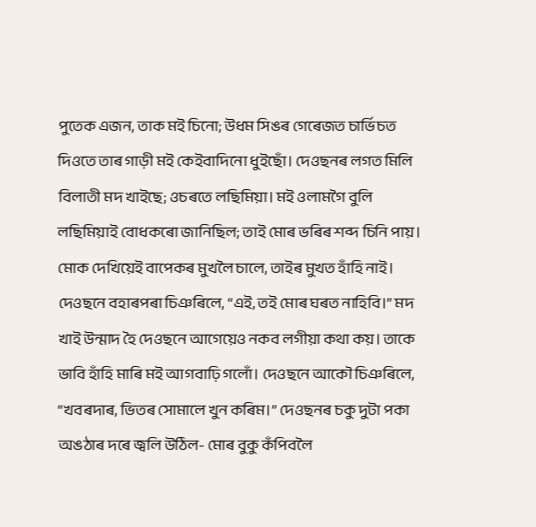পুতেক এজন, তাক ম‍ই চিনো; উধম সিঙৰ গেৰেজত চাৰ্ভিচত দিওতে তাৰ গাড়ী মই কেইবাদিনো ধুইছোঁ। দেওছনৰ লগত মিলি বিলাতী মদ খাইছে; ওচৰতে লছিমিয়া। মই ওলামগৈ বুলি লছিমিয়াই বোধকৰো জানিছিল; তাই মোৰ ভৰিৰ শব্দ চিনি পায়। মোক দেখিয়েই বাপেকৰ মুখলৈ চালে, তাইৰ মুখত হাঁহি নাই। দেওছনে বহাৰপৰা চিঞৰিলে, “এই, তই মোৰ ঘৰত নাহিবি।” মদ খাই উন্মাদ হৈ দেওছনে আগেয়েও নকব লগীয়া কথা কয়। তাকে ভাবি হাঁহি মাৰি ম‍ই আগবাঢ়ি গলোঁ। দেওছনে আকৌ চিঞৰিলে, “খবৰদাৰ, ভিতৰ সোমালে খুন কৰিম।” দেওছনৰ চকু দুটা পকা অঙঠাৰ দৰে জ্বলি উঠিল- মোৰ বুকু কঁপিবলৈ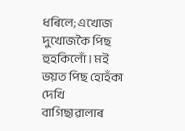ধৰিলে; এখোজ দুখোজকৈ পিছ হুহকিলোঁ। ম‍ই ভয়ত পিছ হোহঁকা দেখি বাগিছাৱালাৰ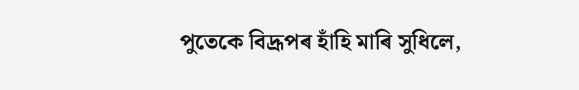পুতেকে বিদ্ৰূপৰ হাঁহি মাৰি সুধিলে,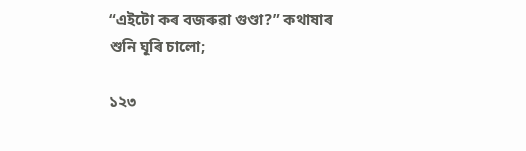“এইটো কৰ বজৰুৱা গুণ্ডা?” কথাষাৰ শুনি ঘূৰি চালো;

১২৩